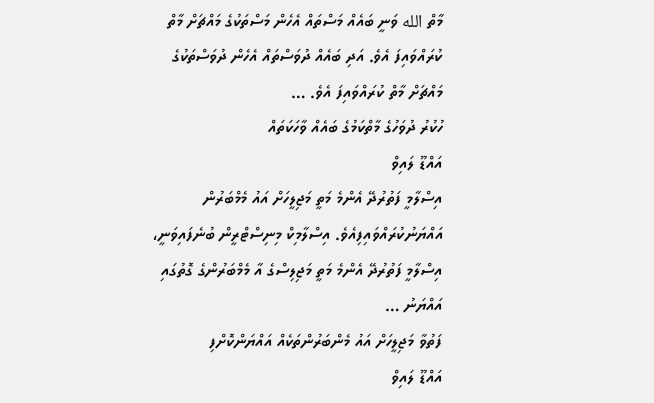މާތް الله ވަނީ ބައެއް މަސްތައް އެހެން މަސްތަކުގެ މައްޗަށް މާތް ކުރައްވައިފަ އެވެ. އަދި ބައެއް ދުވަސްތައް އެހެން ދުވަސްތަކުގެ މައްޗަށް މާތް ކުރައްވައިފަ އެވެ. …
ހުކުރު ދުވަހުގެ މާތްކަމުގެ ބައެއް ވާހަކަތައް
އައްޑޫ ލައިވް
އިސްލާމީ ފަތުރުދޭ އެންމެ މަތީ މަޖިލީހަށް އައު މެމްބަރުން އައްޔަނުކުރައްވައިފިއެވެ. އިސްލާމިކް މިނިސްޓްރީން ބުނެފައިވަނީ، އިސްލާމީ ފަތުރުދޭ އެންމެ މަތީ މަޖިލިސްގެ އާ މެމްބަރުންގެ ގޮތުގައި އައްޔަނު …
ފަތުވާ މަޖިލީހަށް އައު މެންބަރުންތަކެއް އައްޔަންކޮށްފި
އައްޑޫ ލައިވް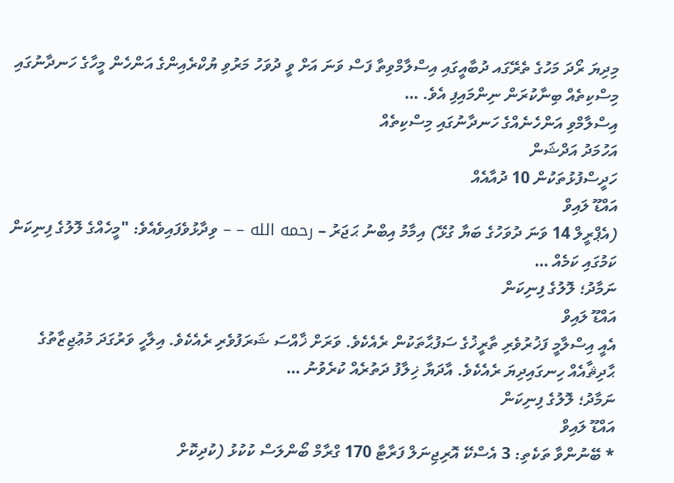މިދިޔަ ރޯދަ މަހުގެ ތެރޭގައ ދުބާއީގައި އިސްލާމްވިތާ ފަސް ވަނަ އަށް ވީ ދުވަހު މަރުވި ޔުކްރެއިންގެ އަންހެން މީހާގެ ހަނދާނުގައި މިސްކިތެއް ބިނާކުރަން ނިންމައިފި އެވެ. …
އިސްލާމްވި އަންހެނެއްގެ ހަނދާނުގައި މިސްކިތެއް
އަހުމަދު އަދްޝަން
ހަދީސްފުޅުތަކުން 10 ދުއާއެއް
އައްޑޫ ލައިވް
(އެޕްރީލް 14 ވަނަ ދުވަހުގެ ބަޔާ ގުޅޭ) އިމާމު އިބްނު ޙަޖަރު – رحمه الله – – ވިދާޅުވެފައިވެއެވެ: "މީހެއްގެ ލޮލުގެ ފިނިކަން ކަމުގައި ކަމެއް …
ނަމާދު؛ ލޮލުގެ ފިނިކަން
އައްޑޫ ލައިވް
އެއީ އިސްލާމީ ފަޚުރުވެރި ތާރީޚުގެ ސަފުޙާތަކުން ރެއެކެވެ. ވަރަށް ޚާއްސަ ޝަރަފުވެރި ރެއެކެވެ. އިލާހީ ވަރުގަދަ މުޢުޖިޒާތުގެ ޙާދިޘާއެއް ހިނގައިދިޔަ ރެއެކެވެ. އާދަޔާ ޚިލާފު ދަތުރެއް ކުރެވުނު …
ނަމާދު؛ ލޮލުގެ ފިނިކަން
އައްޑޫ ލައިވް
* ބޭނުންވާ ތަކެތި: 3 އެސްކޭ އޮރިޖިނަލް ފަރާޓާ 170 ގްރާމް ބޯންލަސް ކުކުޅު (ކުދިކޮށް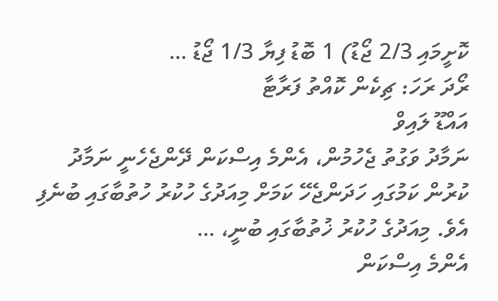ކޮށީމައި 2/3 ޖޯޑު) 1 ބޮޑު ފިޔާ 1/3 ޖޯޑު …
ރޯދަ ރަހަ: ޗިކެން ކޮއްތު ފަރާޓާ
އައްޑޫ ލައިވް
ނަމާދު ވަގުތު ޖެހުމުން، އެންމެ އިސްކަން ދޭންޖެހެނީ ނަމާދު ކުރުން ކަމުގައި ހަދަންޖެހޭ ކަމަށް މިއަދުގެ ހުކުރު ހުތުބާގައި ބުނެފި އެވެ. މިއަދުގެ ހުކުރު ޚުތުބާގައި ބުނީ، …
އެންމެ އިސްކަން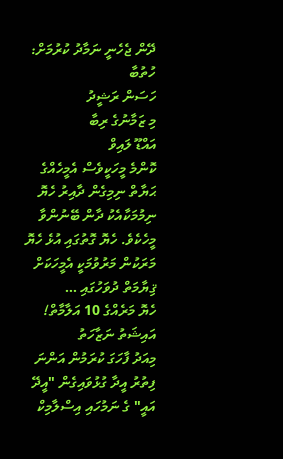ދޭން ޖެހެނީ ނަމާދު ކުރުމަށް: ހުތުބާ
ހަސަން ރަޝީދު
މި ޒަމާނުގެ ރިބާ
އައްޑޫ ލައިވް
ކޮންމެ މީހަކީވެސް އެމީހެއްގެ ޙަޔާތް ނިމިގެން ދާއިރު ހެޔޮ ނިމުމަކާއެކު ދާން ބޭނުންވާ މީހެކެވެ. ހެޔޮ ގޮތުގައި އުޅެ ހެޔޮ މަރަކުން މަރުވުމަކީ އެމީހަކަށް ޤިޔާމަތް ދުވަހުގައި …
ހެޔޮ މަރެއްގެ 10 އަލާމާތް!
އައިޝަތު ނަޒާހަތު
މިއަދު ފާހަގަ ކުރަމުން އަންނަ ފިތުރު އީދާ ގުޅުވައިގެން "އީދޭ އައީ" ގެ ނަމުހައި އިސްލާމިކް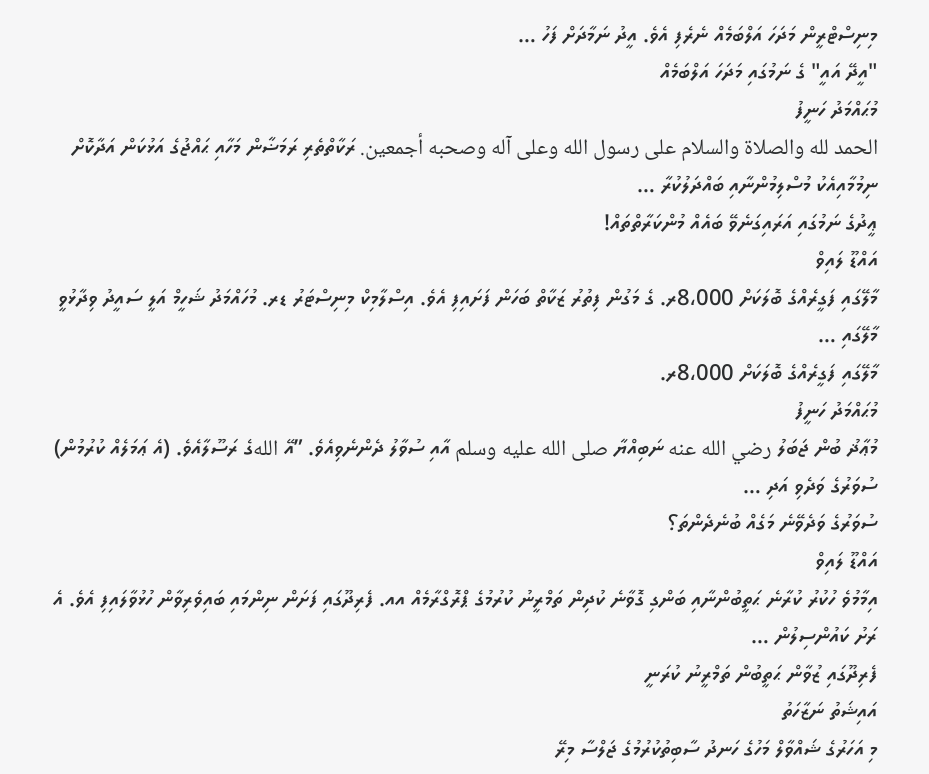މިނިސްޓްރީން މަދަހަ އަލްބަމެއް ނެރެފި އެވެ. އީދު ނަމާދަށް ފަހު …
"އީދޭ އައީ" ގެ ނަމުގައި މަދަހަ އަލްބަމެއް
މުޙައްމަދު ހަނީފު
الحمد لله والصلاة والسلام على رسول الله وعلى آله وصحبه أجمعين. ރަކާތްތެރި ރަމަޟާން މަހާއި ޙައްޖުގެ އަޅުކަން އަދާކޮށް ނިމުމާއިއެކު މުސްލިމުންނާއި ބައްދަލުކުރާ …
ޢީދުގެ ނަމުގައި އަރައިގަނެވޭ ބައެއް މުންކަރާތްތައް!
އައްޑޫ ލައިވް
މާލޭގައި ފަގީރެއްގެ ބޮލަކަށް 8،000ރ. ގެ މަގުން ފިތުރު ޒަކާތް ބަހަން ފަށައިފި އެވެ. އިސްލާމިކް މިނިސްޓަރު ޑރ. މުހައްމަދު ޝަހީމް އަލީ ސައީދު ވިދާޅުވީ މާލޭގައި …
މާލޭގައި ފަގީރެއްގެ ބޮލަކަށް 8،000ރ.
މުޙައްމަދު ހަނީފު
މުޢާޛު ބުން ޖަބަލު رضي الله عنه ނަބިއްޔާ صلى الله عليه وسلم އާއި ސުވާލު ދެންނެވިއެވެ. ”އޭ اللهގެ ރަސޫލާއެވެ. (އެ ޢަމަލެއް ކުރުމުން) ސުވަރުގެ ވަދެވި އަދި …
ސުވަރުގެ ވަދެވޭނެ މަގެއް ބުނެދެންތަ؟
އައްޑޫ ލައިވް
އިމާމުވެ ހުކުރު ކުރާނެ ޙަތީބުންނާއި ބަންގި ގޮވާނެ ކުދިން ތަމްރީނު ކުރުމުގެ ޕްރޮގްރާމެއް އއ. ފެރިދޫގައި ފަށަން ނިންމައި ބައިވެރިވާން ހުޅުވާލައިފި އެވެ. އެ ރަށު ކައުންސިލުން …
ފެރިދޫގައި ޒުވާން ޙަތީބުން ތަމްރީނު ކުރަނީ
އައިޝަތު ނަޒާހަތު
މި އަހަރުގެ ޝައްވާލް މަހުގެ ހަނދު ސާބިތުކުރުމުގެ ޖަލްސާ މިރޭ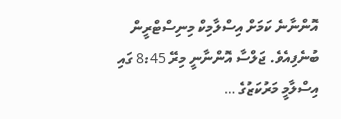އޮންނާނެ ކަމަށް އިސްލާމިކް މިނިސްޓްރީން ބުނެފިއެވެ. ޖަލްސާ އޮންނާނީ މިރޭ 8:45 ގައި އިސްލާމީ މަރުކަޒުގެ …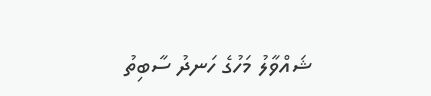ޝައްވާލު މަހުގެ ހަނދު ސާބިތު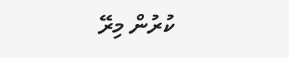ކުރުން މިރޭ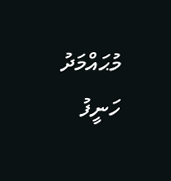މުޙައްމަދު ހަނީފު